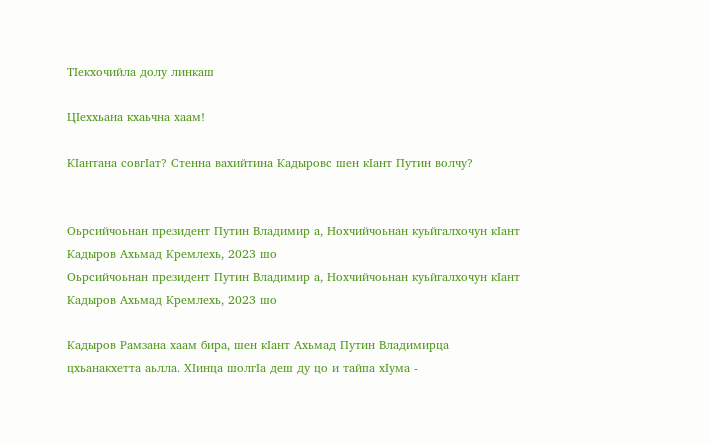ТIекхочийла долу линкаш

ЦIеххьана кхаьчна хаам!

КIантана совгIат? Стенна вахийтина Кадыровс шен кIант Путин волчу?


Оьрсийчоьнан президент Путин Владимир а, Нохчийчоьнан куьйгалхочун кIант Кадыров Ахьмад Кремлехь, 2023 шо
Оьрсийчоьнан президент Путин Владимир а, Нохчийчоьнан куьйгалхочун кIант Кадыров Ахьмад Кремлехь, 2023 шо

Кадыров Рамзана хаам бира, шен кIант Ахьмад Путин Владимирца цхьанакхетта аьлла. ХIинца шолгIа деш ду цо и тайпа хIума -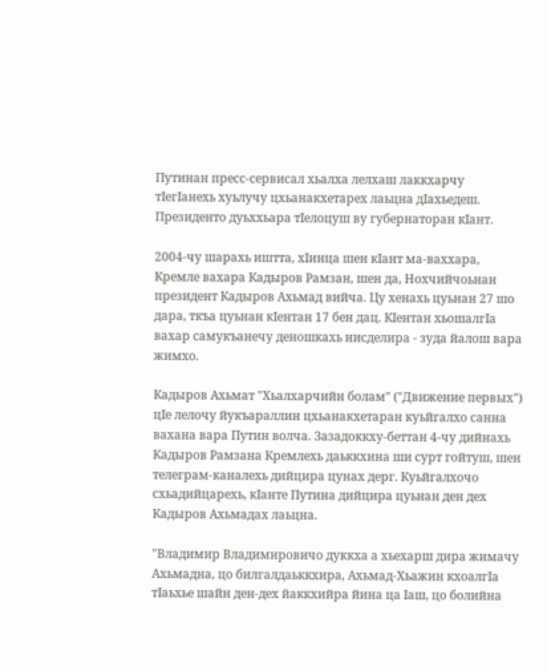Путинан пресс-сервисал хьалха лелхаш лаккхарчу тIегIанехь хуьлучу цхьанакхетарех лаьцна дIахьедеш. Президенто дуьххьара тIелоцуш ву губернаторан кIант.

2004-чу шарахь иштта, хIинца шен кIант ма-ваххара, Кремле вахара Кадыров Рамзан, шен да, Нохчийчоьнан президент Кадыров Ахьмад вийча. Цу хенахь цуьнан 27 шо дара, ткъа цуьнан кIентан 17 бен дац. КIентан хьошалгIа вахар самукъанечу деношкахь нисделира - зуда йалош вара жимхо.

Кадыров Ахьмат "Хьалхарчийн болам" ("Движение первых") цIе лелочу йукъараллин цхьанакхетаран куьйгалхо санна вахана вара Путин волча. Зазадоккху-беттан 4-чу дийнахь Кадыров Рамзана Кремлехь даьккхина ши сурт гойтуш, шен телеграм-каналехь дийцира цунах дерг. Куьйгалхочо схьадийцарехь, кIанте Путина дийцира цуьнан ден дех Кадыров Ахьмадах лаьцна.

"Владимир Владимировичо дуккха а хьехарш дира жимачу Ахьмадна, цо билгалдаьккхира, Ахьмад-Хьажин кхоалгIа тIаьхье шайн ден-дех йаккхийра йина ца Iаш, цо болийна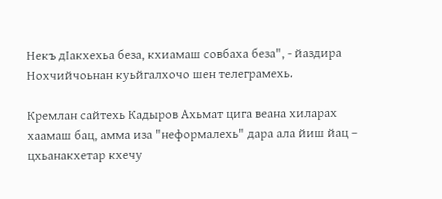Некъ дIакхехьа беза, кхиамаш совбаха беза", - йаздира Нохчийчоьнан куьйгалхочо шен телеграмехь.

Кремлан сайтехь Кадыров Ахьмат цига веана хиларах хаамаш бац, амма иза "неформалехь" дара ала йиш йац – цхьанакхетар кхечу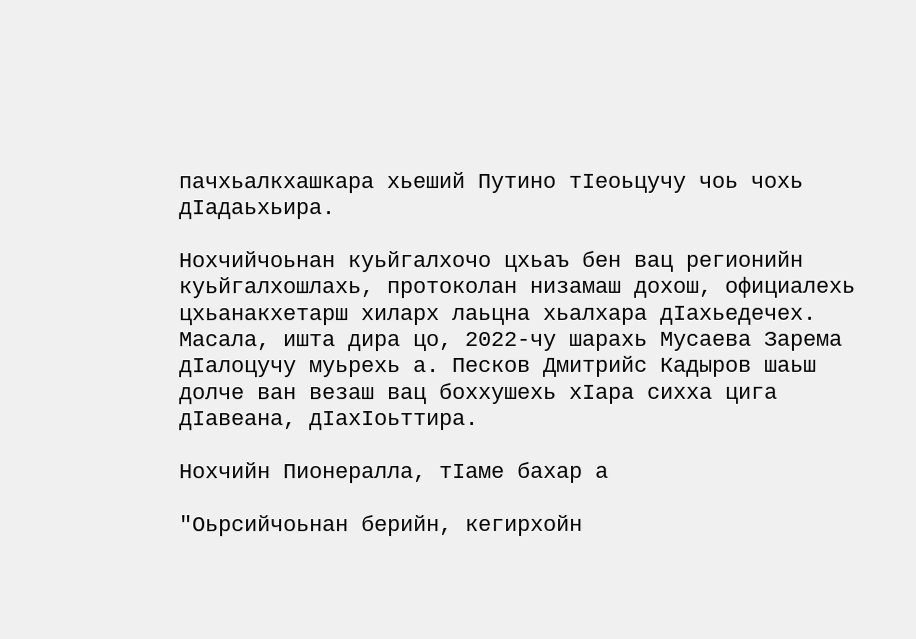пачхьалкхашкара хьеший Путино тIеоьцучу чоь чохь дIадаьхьира.

Нохчийчоьнан куьйгалхочо цхьаъ бен вац регионийн куьйгалхошлахь, протоколан низамаш дохош, официалехь цхьанакхетарш хиларх лаьцна хьалхара дIахьедечех. Масала, ишта дира цо, 2022-чу шарахь Мусаева Зарема дIалоцучу муьрехь а. Песков Дмитрийс Кадыров шаьш долче ван везаш вац боххушехь хIара сихха цига дIавеана, дIахIоьттира.

Нохчийн Пионералла, тIаме бахар а

"Оьрсийчоьнан берийн, кегирхойн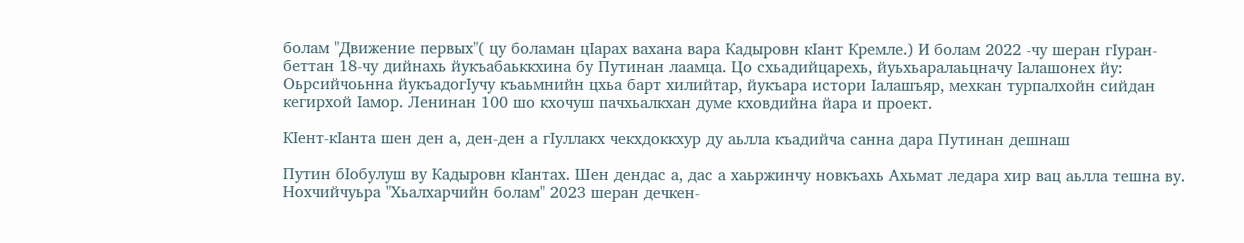болам "Движение первых"( цу боламан цIарах вахана вара Кадыровн кIант Кремле.) И болам 2022 -чу шеран гIуран-беттан 18-чу дийнахь йукъабаьккхина бу Путинан лаамца. Цо схьадийцарехь, йуьхьаралаьцначу Iалашонех йу: Оьрсийчоьнна йукъадогIучу къаьмнийн цхьа барт хилийтар, йукъара истори Iалашъяр, мехкан турпалхойн сийдан кегирхой Iамор. Ленинан 100 шо кхочуш пачхьалкхан думе кховдийна йара и проект.

КIент-кIанта шен ден а, ден-ден а гIуллакх чекхдоккхур ду аьлла къадийча санна дара Путинан дешнаш

Путин бIобулуш ву Кадыровн кIантах. Шен дендас а, дас а хаьржинчу новкъахь Ахьмат ледара хир вац аьлла тешна ву. Нохчийчуьра "Хьалхарчийн болам" 2023 шеран дечкен-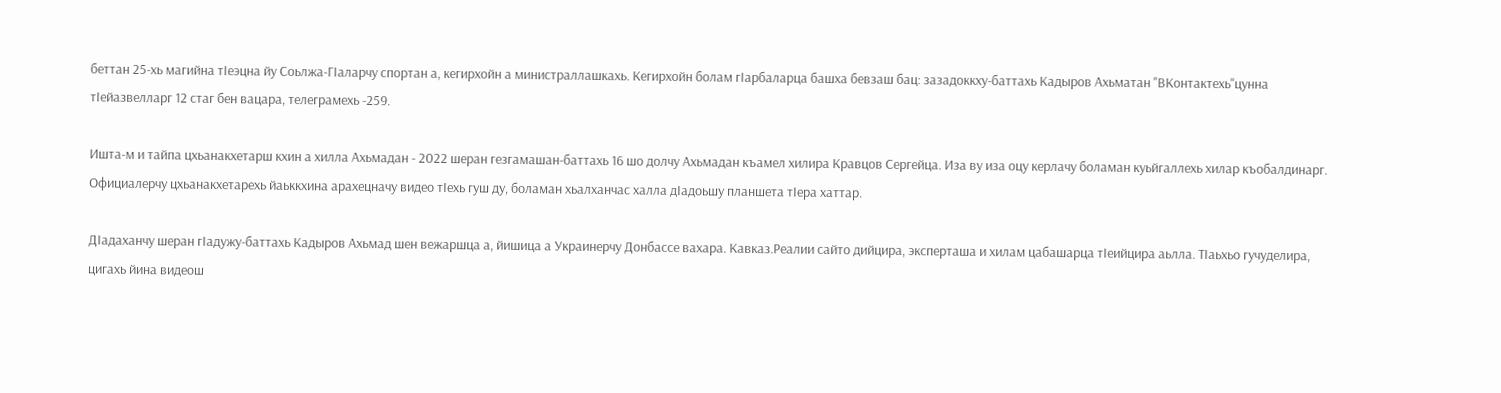беттан 25-хь магийна тIеэцна йу Соьлжа-ГIаларчу спортан а, кегирхойн а министраллашкахь. Кегирхойн болам гIарбаларца башха бевзаш бац: зазадоккху-баттахь Кадыров Ахьматан "ВКонтактехь"цунна тIейазвелларг 12 стаг бен вацара, телеграмехь -259.

Ишта-м и тайпа цхьанакхетарш кхин а хилла Ахьмадан - 2022 шеран гезгамашан-баттахь 16 шо долчу Ахьмадан къамел хилира Кравцов Сергейца. Иза ву иза оцу керлачу боламан куьйгаллехь хилар къобалдинарг. Официалерчу цхьанакхетарехь йаьккхина арахецначу видео тIехь гуш ду, боламан хьалханчас халла дIадоьшу планшета тIера хаттар.

ДIадаханчу шеран гIадужу-баттахь Кадыров Ахьмад шен вежаршца а, йишица а Украинерчу Донбассе вахара. Кавказ.Реалии сайто дийцира, эксперташа и хилам цабашарца тIеийцира аьлла. ТIаьхьо гучуделира, цигахь йина видеош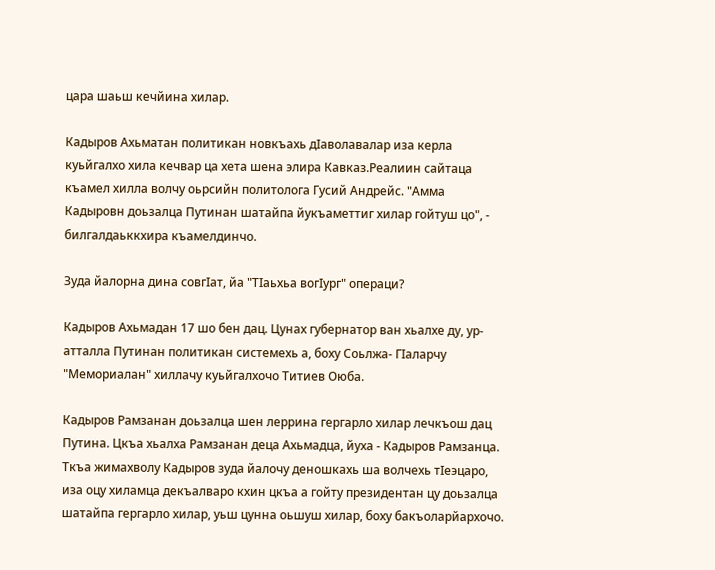цара шаьш кечйина хилар.

Кадыров Ахьматан политикан новкъахь дIаволавалар иза керла куьйгалхо хила кечвар ца хета шена элира Кавказ.Реалиин сайтаца къамел хилла волчу оьрсийн политолога Гусий Андрейс. "Амма Кадыровн доьзалца Путинан шатайпа йукъаметтиг хилар гойтуш цо", - билгалдаьккхира къамелдинчо.

Зуда йалорна дина совгIат, йа "ТIаьхьа вогIург" операци?

Кадыров Ахьмадан 17 шо бен дац. Цунах губернатор ван хьалхе ду, ур-атталла Путинан политикан системехь а, боху Соьлжа- ГIаларчу "Мемориалан" хиллачу куьйгалхочо Титиев Оюба.

Кадыров Рамзанан доьзалца шен леррина гергарло хилар лечкъош дац Путина. Цкъа хьалха Рамзанан деца Ахьмадца, йуха - Кадыров Рамзанца. Ткъа жимахволу Кадыров зуда йалочу деношкахь ша волчехь тIеэцаро, иза оцу хиламца декъалваро кхин цкъа а гойту президентан цу доьзалца шатайпа гергарло хилар, уьш цунна оьшуш хилар, боху бакъоларйархочо.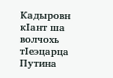Кадыровн кIант ша волчохь тIеэцарца Путина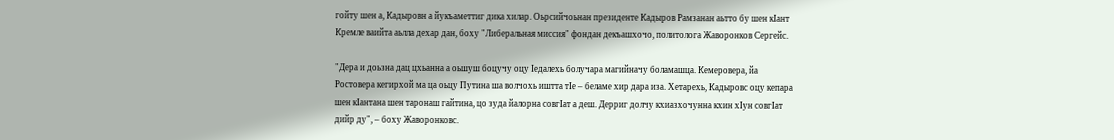гойту шен а, Кадыровн а йукъаметтиг дика хилар. Оьрсийчоьнан президенте Кадыров Рамзанан аьтто бу шен кIант Кремле ваийта аьлла дехар дан, боху "Либеральная миссия" фондан декъашхочо, политолога Жаворонков Сергейс.

"Дера и доьзна дац цхьанна а оьшуш боцучу оцу Iедалехь болучара магийначу боламашца. Кемеровера, йа Ростовера кегирхой ма ца оьцу Путина ша волчохь иштта тIе – беламе хир дара иза. Хетарехь, Кадыровс оцу кепара шен кIантана шен таронаш гайтина, цо зуда йалорна совгIат а деш. Дерриг долчу кхиазхочунна кхин хIун совгIат дийр ду", – боху Жаворонковс.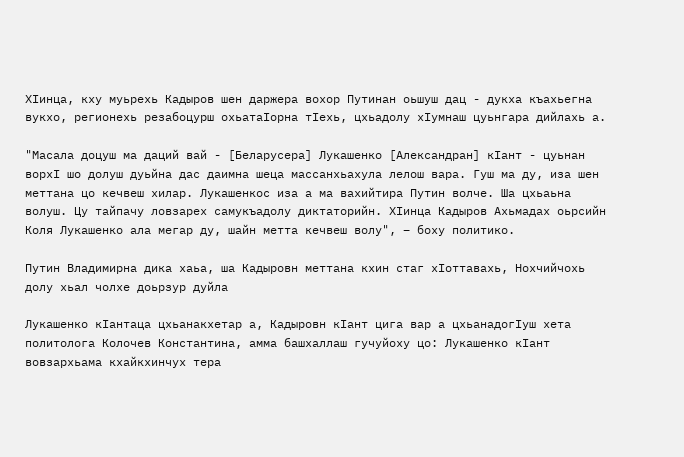ХIинца, кху муьрехь Кадыров шен даржера вохор Путинан оьшуш дац - дукха къахьегна вукхо, регионехь резабоцурш охьатаIорна тIехь, цхьадолу хIумнаш цуьнгара дийлахь а.

"Масала доцуш ма даций вай - [Беларусера] Лукашенко [Александран] кIант - цуьнан ворхI шо долуш дуьйна дас даимна шеца массанхьахула лелош вара. Гуш ма ду, иза шен меттана цо кечвеш хилар. Лукашенкос иза а ма вахийтира Путин волче. Ша цхьаьна волуш. Цу тайпачу ловзарех самукъадолу диктаторийн. ХIинца Кадыров Ахьмадах оьрсийн Коля Лукашенко ала мегар ду, шайн метта кечвеш волу", – боху политико.

Путин Владимирна дика хаьа, ша Кадыровн меттана кхин стаг хIоттавахь, Нохчийчохь долу хьал чолхе доьрзур дуйла

Лукашенко кIантаца цхьанакхетар а, Кадыровн кIант цига вар а цхьанадогIуш хета политолога Колочев Константина, амма башхаллаш гучуйоху цо: Лукашенко кIант вовзархьама кхайкхинчух тера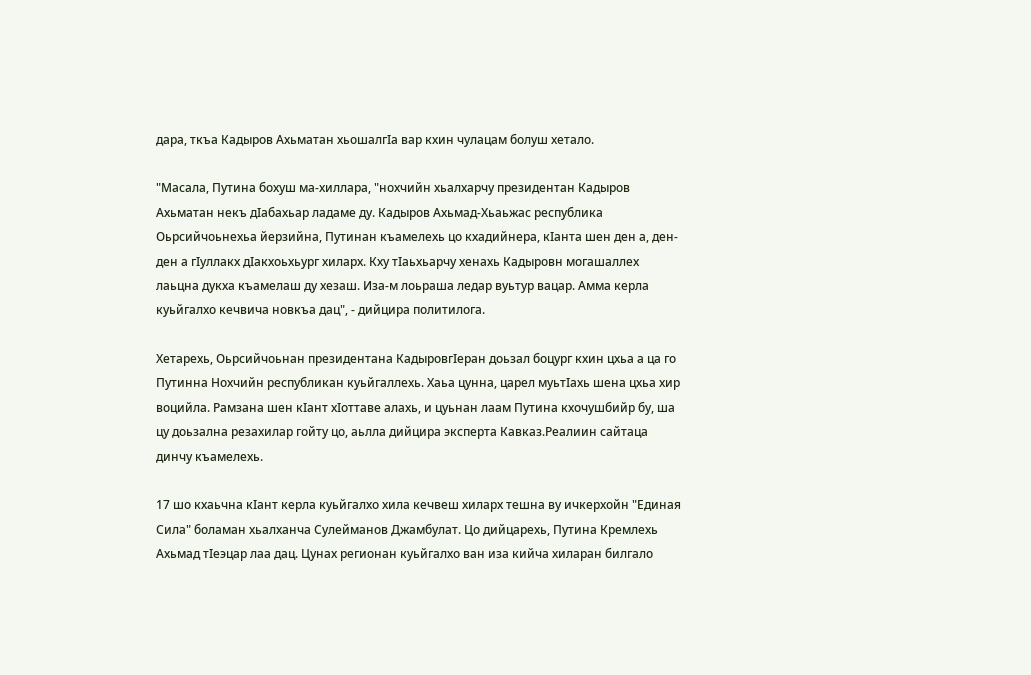дара, ткъа Кадыров Ахьматан хьошалгIа вар кхин чулацам болуш хетало.

"Масала, Путина бохуш ма-хиллара, "нохчийн хьалхарчу президентан Кадыров Ахьматан некъ дIабахьар ладаме ду. Кадыров Ахьмад-Хьаьжас республика Оьрсийчоьнехьа йерзийна, Путинан къамелехь цо кхадийнера, кIанта шен ден а, ден-ден а гIуллакх дIакхоьхьург хиларх. Кху тIаьхьарчу хенахь Кадыровн могашаллех лаьцна дукха къамелаш ду хезаш. Иза-м лоьраша ледар вуьтур вацар. Амма керла куьйгалхо кечвича новкъа дац", - дийцира политилога.

Хетарехь, Оьрсийчоьнан президентана КадыровгIеран доьзал боцург кхин цхьа а ца го Путинна Нохчийн республикан куьйгаллехь. Хаьа цунна, царел муьтIахь шена цхьа хир воцийла. Рамзана шен кIант хIоттаве алахь, и цуьнан лаам Путина кхочушбийр бу, ша цу доьзална резахилар гойту цо, аьлла дийцира эксперта Кавказ.Реалиин сайтаца динчу къамелехь.

17 шо кхаьчна кIант керла куьйгалхо хила кечвеш хиларх тешна ву ичкерхойн "Единая Сила" боламан хьалханча Сулейманов Джамбулат. Цо дийцарехь, Путина Кремлехь Ахьмад тIеэцар лаа дац. Цунах регионан куьйгалхо ван иза кийча хиларан билгало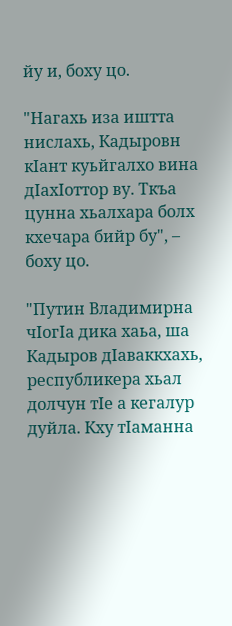йу и, боху цо.

"Нагахь иза иштта нислахь, Кадыровн кIант куьйгалхо вина дIахIоттор ву. Ткъа цунна хьалхара болх кхечара бийр бу", – боху цо.

"Путин Владимирна чIогIа дика хаьа, ша Кадыров дIаваккхахь, республикера хьал долчун тIе а кегалур дуйла. Кху тIаманна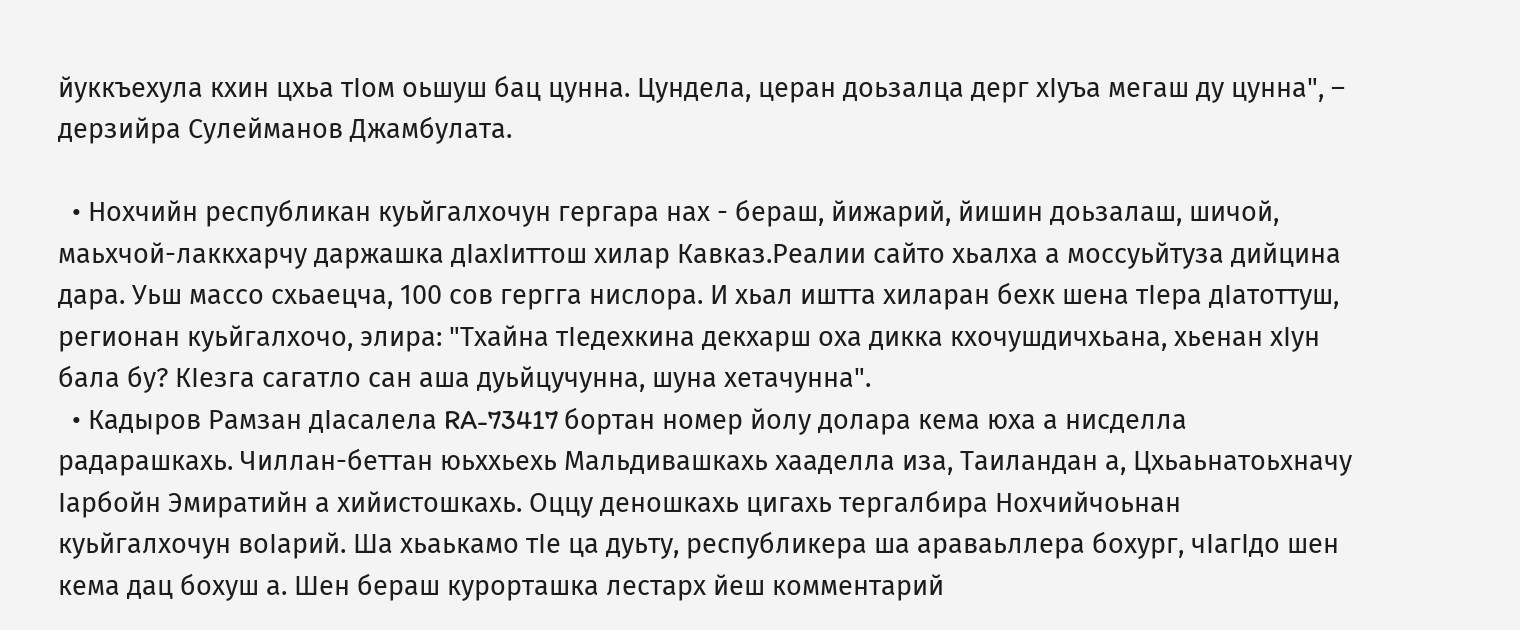йуккъехула кхин цхьа тIом оьшуш бац цунна. Цундела, церан доьзалца дерг хIуъа мегаш ду цунна", – дерзийра Сулейманов Джамбулата.

  • Нохчийн республикан куьйгалхочун гергара нах - бераш, йижарий, йишин доьзалаш, шичой, маьхчой-лаккхарчу даржашка дIахIиттош хилар Кавказ.Реалии сайто хьалха а моссуьйтуза дийцина дара. Уьш массо схьаецча, 100 сов гергга нислора. И хьал иштта хиларан бехк шена тIера дIатоттуш, регионан куьйгалхочо, элира: "Тхайна тIедехкина декхарш оха дикка кхочушдичхьана, хьенан хIун бала бу? КIезга сагатло сан аша дуьйцучунна, шуна хетачунна".
  • Кадыров Рамзан дIасалела RA-73417 бортан номер йолу долара кема юха а нисделла радарашкахь. Чиллан-беттан юьххьехь Мальдивашкахь хааделла иза, Таиландан а, Цхьаьнатоьхначу Iарбойн Эмиратийн а хийистошкахь. Оццу деношкахь цигахь тергалбира Нохчийчоьнан куьйгалхочун воIарий. Ша хьаькамо тIе ца дуьту, республикера ша араваьллера бохург, чIагIдо шен кема дац бохуш а. Шен бераш курорташка лестарх йеш комментарий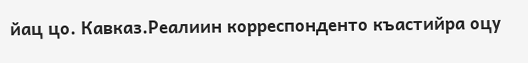йац цо. Кавказ.Реалиин корреспонденто къастийра оцу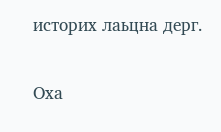историх лаьцна дерг.

Оха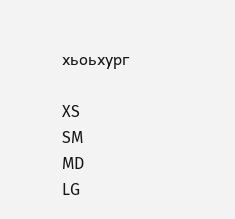хьоьхург

XS
SM
MD
LG